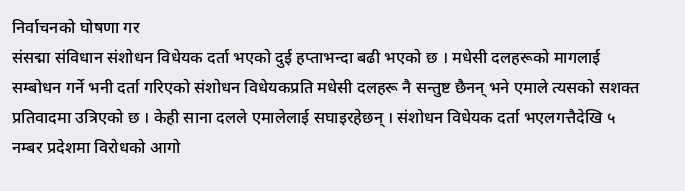निर्वाचनको घोषणा गर
संसद्मा संविधान संशोधन विधेयक दर्ता भएको दुई हप्ताभन्दा बढी भएको छ । मधेसी दलहरूको मागलाई सम्बोधन गर्ने भनी दर्ता गरिएको संशोधन विधेयकप्रति मधेसी दलहरू नै सन्तुष्ट छैनन् भने एमाले त्यसको सशक्त प्रतिवादमा उत्रिएको छ । केही साना दलले एमालेलाई सघाइरहेछन् । संशोधन विधेयक दर्ता भएलगत्तैदेखि ५ नम्बर प्रदेशमा विरोधको आगो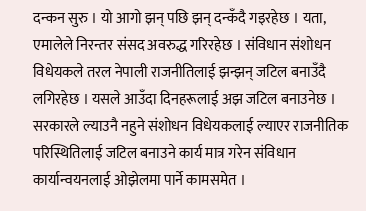दन्कन सुरु । यो आगो झन् पछि झन् दन्कँदै गइरहेछ । यता, एमालेले निरन्तर संसद अवरुद्ध गरिरहेछ । संविधान संशोधन विधेयकले तरल नेपाली राजनीतिलाई झन्झन् जटिल बनाउँदै लगिरहेछ । यसले आउँदा दिनहरूलाई अझ जटिल बनाउनेछ । सरकारले ल्याउनै नहुने संशोधन विधेयकलाई ल्याएर राजनीतिक परिस्थितिलाई जटिल बनाउने कार्य मात्र गरेन संविधान कार्यान्वयनलाई ओझेलमा पार्ने कामसमेत ।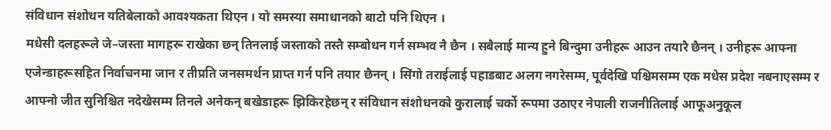संविधान संशोधन यतिबेलाको आवश्यकता थिएन । यो समस्या समाधानको बाटो पनि थिएन ।
मधेसी दलहरूले जे–जस्ता मागहरू राखेका छन् तिनलाई जस्ताको तस्तै सम्बोधन गर्न सम्भव नै छैन । सबैलाई मान्य हुने बिन्दुमा उनीहरू आउन तयारै छैनन् । उनीहरू आफ्ना एजेन्डाहरूसहित निर्वाचनमा जान र तीप्रति जनसमर्थन प्राप्त गर्न पनि तयार छैनन् । सिंगो तराईलाई पहाडबाट अलग नगरेसम्म, पूर्वदेखि पश्चिमसम्म एक मधेस प्रदेश नबनाएसम्म र आफ्नो जीत सुनिश्चित नदेखेसम्म तिनले अनेकन् बखेडाहरू झिकिरहेछन् र संविधान संशोधनको कुरालाई चर्को रूपमा उठाएर नेपाली राजनीतिलाई आफूअनुकूल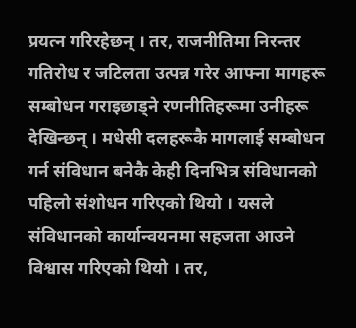प्रयत्न गरिरहेछन् । तर, राजनीतिमा निरन्तर गतिरोध र जटिलता उत्पन्न गरेर आफ्ना मागहरू सम्बोधन गराइछाड्ने रणनीतिहरूमा उनीहरू देखिन्छन् । मधेसी दलहरूकै मागलाई सम्बोधन गर्न संविधान बनेकै केही दिनभित्र संविधानको पहिलो संशोधन गरिएको थियो । यसले संविधानको कार्यान्वयनमा सहजता आउने विश्वास गरिएको थियो । तर,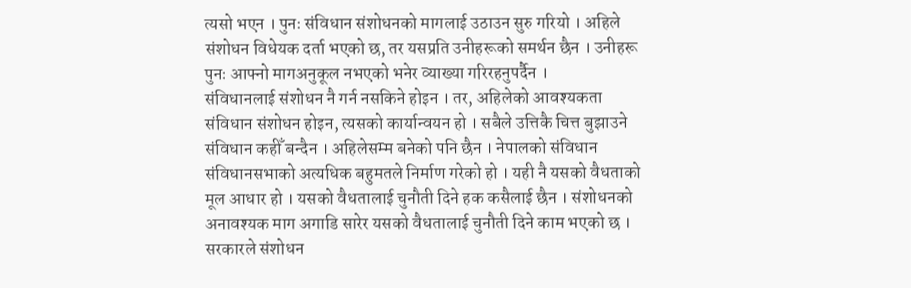त्यसो भएन । पुनः संविधान संशोधनको मागलाई उठाउन सुरु गरियो । अहिले संशोधन विधेयक दर्ता भएको छ, तर यसप्रति उनीहरूको समर्थन छैन । उनीहरू पुनः आफ्नो मागअनुकूल नभएको भनेर व्याख्या गरिरहनुपर्दैन ।
संविधानलाई संशोधन नै गर्न नसकिने होइन । तर, अहिलेको आवश्यकता संविधान संशोधन होइन, त्यसको कार्यान्वयन हो । सबैले उत्तिकै चित्त बुझाउने संविधान कहीँ बन्दैन । अहिलेसम्म बनेको पनि छैन । नेपालको संविधान संविधानसभाको अत्यधिक बहुमतले निर्माण गरेको हो । यही नै यसको वैधताको मूल आधार हो । यसको वैधतालाई चुनौती दिने हक कसैलाई छैन । संशोधनको अनावश्यक माग अगाडि सारेर यसको वैधतालाई चुनौती दिने काम भएको छ । सरकारले संशोधन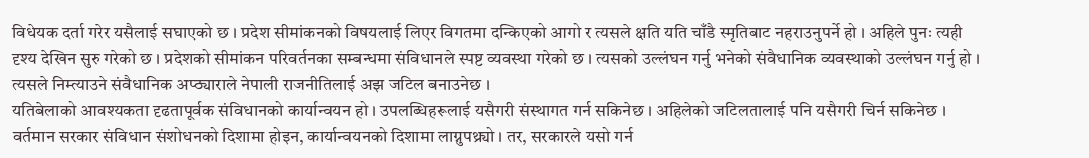विधेयक दर्ता गरेर यसैलाई सघाएको छ । प्रदेश सीमांकनको विषयलाई लिएर विगतमा दन्किएको आगो र त्यसले क्षति यति चाँडै स्मृतिबाट नहराउनुपर्ने हो । अहिले पुनः त्यही दृश्य देखिन सुरु गरेको छ । प्रदेशको सीमांकन परिवर्तनका सम्बन्धमा संविधानले स्पष्ट व्यवस्था गरेको छ । त्यसको उल्लंघन गर्नु भनेको संवैधानिक व्यवस्थाको उल्लंघन गर्नु हो । त्यसले निम्त्याउने संवैधानिक अप्ठ्याराले नेपाली राजनीतिलाई अझ जटिल बनाउनेछ ।
यतिबेलाको आवश्यकता दृढतापूर्वक संविधानको कार्यान्वयन हो । उपलब्धिहरूलाई यसैगरी संस्थागत गर्न सकिनेछ । अहिलेको जटिलतालाई पनि यसैगरी चिर्न सकिनेछ । वर्तमान सरकार संविधान संशोधनको दिशामा होइन, कार्यान्वयनको दिशामा लाग्नुपथ्र्यो । तर, सरकारले यसो गर्न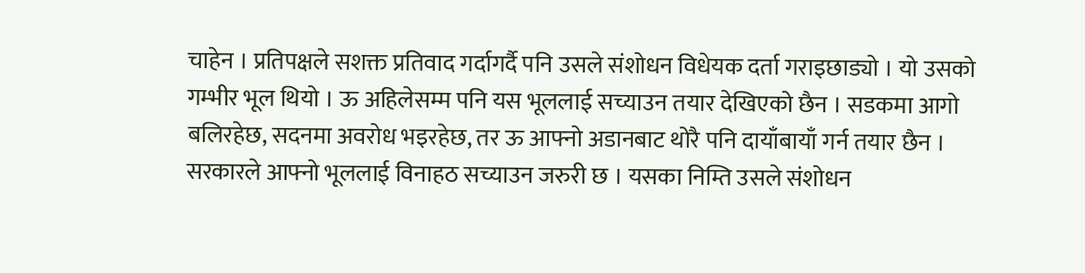चाहेन । प्रतिपक्षले सशक्त प्रतिवाद गर्दागर्दै पनि उसले संशोधन विधेयक दर्ता गराइछाड्यो । यो उसको गम्भीर भूल थियो । ऊ अहिलेसम्म पनि यस भूललाई सच्याउन तयार देखिएको छैन । सडकमा आगो बलिरहेछ, सदनमा अवरोध भइरहेछ, तर ऊ आफ्नो अडानबाट थोरै पनि दायाँबायाँ गर्न तयार छैन । सरकारले आफ्नो भूललाई विनाहठ सच्याउन जरुरी छ । यसका निम्ति उसले संशोधन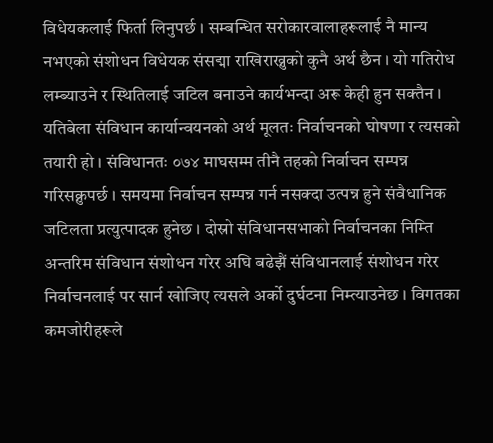विधेयकलाई फिर्ता लिनुपर्छ । सम्बन्धित सरोकारवालाहरूलाई नै मान्य नभएको संशोधन विधेयक संसद्मा राखिराख्नुको कुनै अर्थ छैन । यो गतिरोध लम्ब्याउने र स्थितिलाई जटिल बनाउने कार्यभन्दा अरू केही हुन सक्तैन ।
यतिबेला संविधान कार्यान्वयनको अर्थ मूलतः निर्वाचनको घोषणा र त्यसको तयारी हो । संविधानतः ०७४ माघसम्म तीनै तहको निर्वाचन सम्पन्न गरिसक्नुपर्छ । समयमा निर्वाचन सम्पन्न गर्न नसक्दा उत्पन्न हुने संवैधानिक जटिलता प्रत्युत्पादक हुनेछ । दोस्रो संविधानसभाको निर्वाचनका निम्ति अन्तरिम संविधान संशोधन गरेर अघि बढेझैं संविधानलाई संशोधन गरेर निर्वाचनलाई पर सार्न खोजिए त्यसले अर्को दुर्घटना निम्त्याउनेछ । विगतका कमजोरीहरूले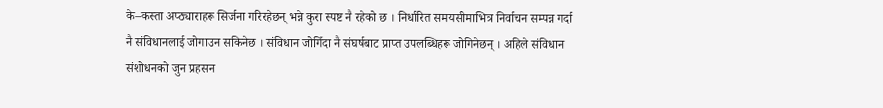के–कस्ता अप्ठ्याराहरू सिर्जना गरिरहेछन् भन्ने कुरा स्पष्ट नै रहेको छ । निर्धारित समयसीमाभित्र निर्वाचन सम्पन्न गर्दा नै संविधानलाई जोगाउन सकिनेछ । संविधान जोगिँदा नै संघर्षबाट प्राप्त उपलब्धिहरू जोगिनेछन् । अहिले संविधान संशोधनको जुन प्रहसन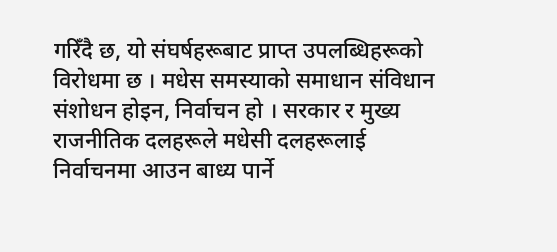गरिँदै छ, यो संघर्षहरूबाट प्राप्त उपलब्धिहरूको विरोधमा छ । मधेस समस्याको समाधान संविधान संशोधन होइन, निर्वाचन हो । सरकार र मुख्य राजनीतिक दलहरूले मधेसी दलहरूलाई निर्वाचनमा आउन बाध्य पार्ने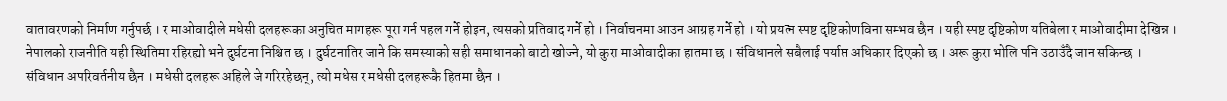वातावरणको निर्माण गर्नुपर्छ । र माओवादीले मधेसी दलहरूका अनुचित मागहरू पूरा गर्न पहल गर्ने होइन, त्यसको प्रतिवाद गर्ने हो । निर्वाचनमा आउन आग्रह गर्ने हो । यो प्रयत्न स्पष्ट दृष्टिकोणविना सम्भव छैन । यही स्पष्ट दृष्टिकोण यतिबेला र माओवादीमा देखिन्न ।
नेपालको राजनीति यही स्थितिमा रहिरह्यो भने दुर्घटना निश्चित छ । दुर्घटनातिर जाने कि समस्याको सही समाधानको बाटो खोज्ने, यो कुरा माओवादीका हातमा छ । संविधानले सबैलाई पर्याप्त अधिकार दिएको छ । अरू कुरा भोलि पनि उठाउँदै जान सकिन्छ । संविधान अपरिवर्तनीय छैन । मधेसी दलहरू अहिले जे गरिरहेछन्, त्यो मधेस र मधेसी दलहरूकै हितमा छैन ।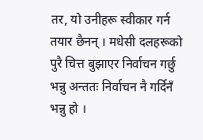तर, यो उनीहरू स्वीकार गर्न तयार छैनन् । मधेसी दलहरूको पुरै चित्त बुझाएर निर्वाचन गर्छु भन्नु अन्ततः निर्वाचन नै गर्दिनँ भन्नु हो ।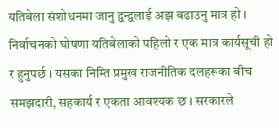यतिबेला संशोधनमा जानु द्वन्द्वलाई अझ बढाउनु मात्र हो । निर्वाचनको घोषणा यतिबेलाको पहिलो र एक मात्र कार्यसूची हो र हुनुपर्छ । यसका निम्ति प्रमुख राजनीतिक दलहरूका बीच समझदारी, सहकार्य र एकता आवश्यक छ । सरकारले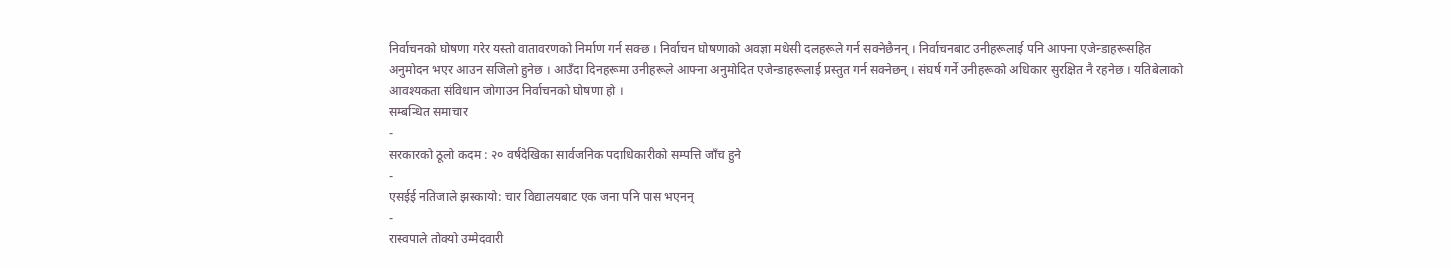निर्वाचनको घोषणा गरेर यस्तो वातावरणको निर्माण गर्न सक्छ । निर्वाचन घोषणाको अवज्ञा मधेसी दलहरूले गर्न सक्नेछैनन् । निर्वाचनबाट उनीहरूलाई पनि आफ्ना एजेन्डाहरूसहित अनुमोदन भएर आउन सजिलो हुनेछ । आउँदा दिनहरूमा उनीहरूले आफ्ना अनुमोदित एजेन्डाहरूलाई प्रस्तुत गर्न सक्नेछन् । संघर्ष गर्ने उनीहरूको अधिकार सुरक्षित नै रहनेछ । यतिबेलाको आवश्यकता संविधान जोगाउन निर्वाचनको घोषणा हो ।
सम्बन्धित समाचार
-
सरकारको ठूलो कदम : २० वर्षदेखिका सार्वजनिक पदाधिकारीको सम्पत्ति जाँच हुने
-
एसईई नतिजाले झस्कायो: चार विद्यालयबाट एक जना पनि पास भएनन्
-
रास्वपाले तोक्यो उम्मेदवारी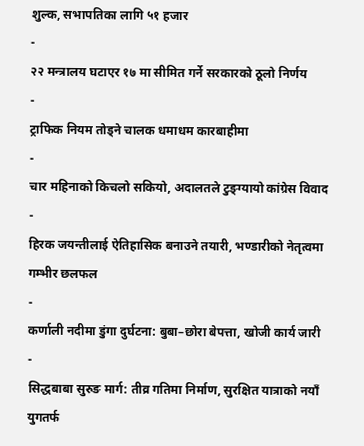शुल्क, सभापतिका लागि ५१ हजार
-
२२ मन्त्रालय घटाएर १७ मा सीमित गर्ने सरकारको ठूलो निर्णय
-
ट्राफिक नियम तोड्ने चालक धमाधम कारबाहीमा
-
चार महिनाको किचलो सकियो, अदालतले टुङ्ग्यायो कांग्रेस विवाद
-
हिरक जयन्तीलाई ऐतिहासिक बनाउने तयारी, भण्डारीको नेतृत्वमा गम्भीर छलफल
-
कर्णाली नदीमा डुंगा दुर्घटना: बुबा–छोरा बेपत्ता, खोजी कार्य जारी
-
सिद्धबाबा सुरुङ मार्ग: तीव्र गतिमा निर्माण, सुरक्षित यात्राको नयाँ युगतर्फ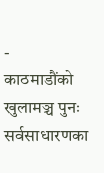-
काठमाडौंको खुलामञ्च पुनः सर्वसाधारणका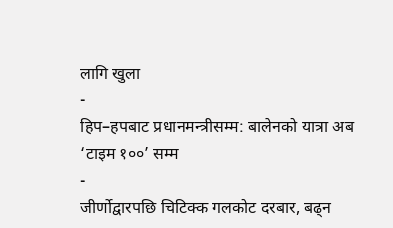लागि खुला
-
हिप–हपबाट प्रधानमन्त्रीसम्म: बालेनको यात्रा अब ‘टाइम १००’ सम्म
-
जीर्णोद्वारपछि चिटिक्क गलकोट दरबार, बढ्न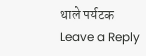थाले पर्यटक
Leave a Reply